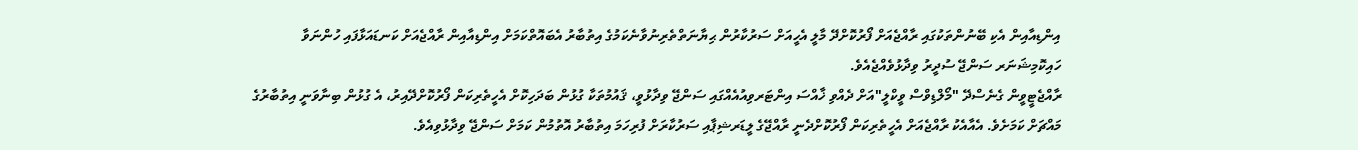އިންޑިއާއިން އެކި ބޭނުންތަކުގައި ރާއްޖެއަށް ފޯރުކޮށްދޭ މާލީ އެހީއަށް ސަރުކާރުން ޙިޔާނަތްތެރިނުވާނެކަމުގެ އިތުބާރު އެބައޮތްކަމަށް އިންޑިއާއިން ރާއްޖެއަށް ކަނޑައަޅާފައި ހުންނަވާ ހައިކޮމިޝަނަރ ސަންޖޭ ސުދީރު ވިދާޅުވެއްޖެއެވެ.
ރާއްޖެޓީވީން ގެނެސްދޭ "މޯލްޑިވްސް ވީކްލީ"އަށް ދެއްވި ޚާއްސަ އިންޓަރވިއުއެއްގައި ސަންޖޭ ވިދާޅުވީ، ޤައުމުތަކާ ގުޅުން ބަދަހިކޮށް އެހީތެރިކަން ފޯރުކޮށްދޭއިރު، އެ ގުޅުން ބިނާވަނީ އިތުބާރުގެ މައްޗަށް ކަމަށެވެ. އެއާއެކު ރާއްޖެއަށް އެހީތެރިކަން ފޯރުކޮށްދެނީ ރާއްޖޭގެ ލީޑަރޝިޕާއި ސަރުކާރަށް ފުރިހަމަ އިތުބާރު އޮތުމުން ކަމަށް ސަންޖޭ ވިދާޅުވިއެވެ.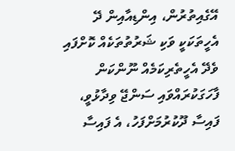އޭގެއިތުރުން، އިންޑިއާއިން ދޭ އެހީތަކަކީ ވަކި ޝަރުތުތަކެއް ކޮށްފައި ވެދޭ އެހީތެރިކަމެއް ނޫންކަން ފާހަގަކުރައްވައި ސަންޖޭ ވިދާޅުވީ، ފައިސާ ދޫކުރުމަށްފަހު، އެ ފައިސާ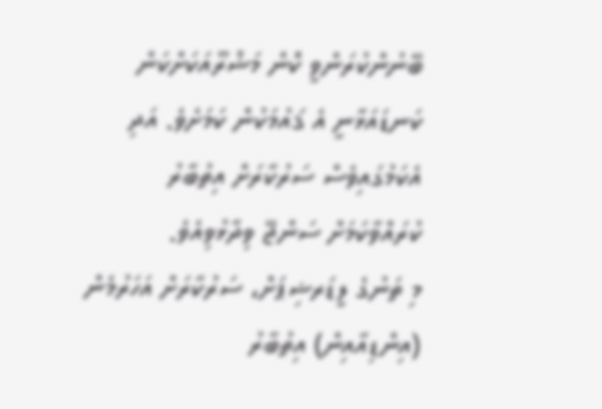ބޭނުންކުރަންވީ ކޮން މަޝްރޫއަކަށްކަން ކަނޑައަޅާނީ އެ ޤައުމަކުން ކަމަށެވެ. އަދި އެކަމުގައިވެސް ސަރުކާރަށް އިތުބާރު ކުރައްވާކަމަށް ސަންޖޭ ވިދާޅުވިއެވެ.
މި ތަނުގެ ލީޑަރޝިޕަށް، ސަރުކާރަށް އަހަރުމެން (އިންޑިއާއިން) އިތުބާރު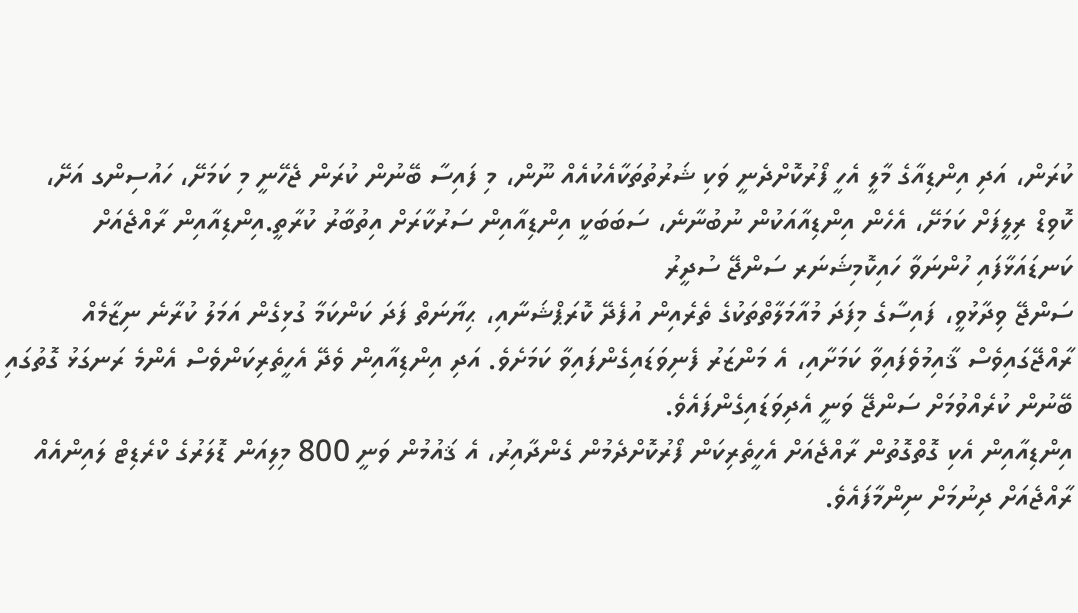ކުރަން، އަދި އިންޑިއާގެ މާލީ އެހީ ފޯރުކޮށްދެނީ ވަކި ޝަރުތުތަކާއެކުއެއް ނޫން، މި ފައިސާ ބޭނުން ކުރަން ޖެހޭނީ މި ކަމަށޭ، ހައުސިންގ އަށޭ، ކޮވިޑް ރިލީފަށް ކަމަށޭ، އެހެން އިންޑިއާއަކުން ނުބުނާނެ، ސަބަބަކީ އިންޑިއާއިން ސަރުކާރަށް އިތުބާރު ކުރާތީ.އިންޑިއާއިން ރާއްޖެއަށް ކަނޑައަޅާފައި ހުންނަވާ ހައިކޮމިޝަނަރ ސަންޖޭ ސުދީރު
ސަންޖޭ ވިދާޅުވީ، ފައިސާގެ މިފަދަ މުއާމަލާތްތަކުގެ ތެރެއިން އުފެދޭ ކޮރަޕްޝަނާއި، ޙިޔާނަތް ފަދަ ކަންކަމާ ގުޅިގެން އަމަލު ކުރާނެ ނިޒާމެއް ރާއްޖޭގައިވެސް ޤާއިމުވެފައިވާ ކަމަށާއި، އެ މަންޒަރު ފެނިވަޑައިގެންފައިވާ ކަމަށެވެ. އަދި އިންޑިއާއިން ވެދޭ އެހީތެރިކަންވެސް އެންމެ ރަނގަޅު ގޮތުގައި ބޭނުން ކުރެއްވުމަށް ސަންޖޭ ވަނީ އެދިވަޑައިގެންފައެވެ.
އިންޑިއާއިން އެކި ގޮތްގޮތުން ރާއްޖެއަށް އެހީތެރިކަން ފޯރުކޮށްދެމުން ގެންދާއިރު، އެ ޤައުމުން ވަނީ 800 މިލިއަން ޑޮލަރުގެ ކްރެޑިޓް ލައިންއެއް ރާއްޖެއަށް ދިނުމަށް ނިންމާފައެވެ.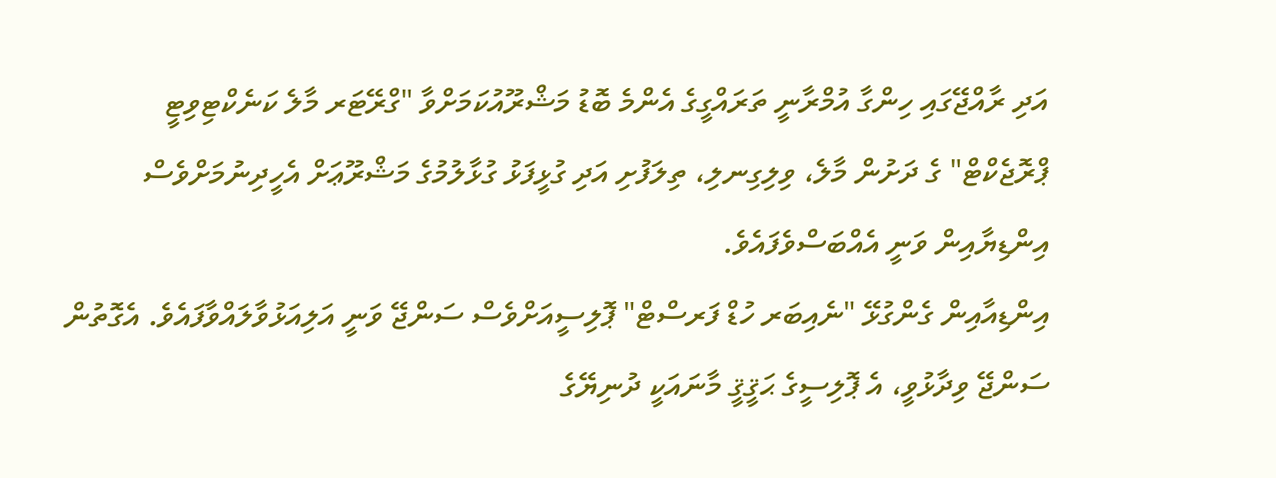އަދި ރާއްޖޭގައި ހިންގާ އުމްރާނީ ތަރައްގީގެ އެންމެ ބޮޑު މަޝްރޫއުކަމަށްވާ "ގްރޭޓަރ މާލެ ކަނެކްޓިވިޓީ ޕްރޮޖެކްޓް" ގެ ދަށުން މާލެ، ވިލިގިނލި، ތިލަފުށި އަދި ގުޅީފަޅު ގުޅާލުމުގެ މަޝްރޫޢަށް އެހީދިނުމަށްވެސް އިންޑިޔާއިން ވަނީ އެއްބަސްވެފައެވެ.
އިންޑިއާއިން ގެންގުޅޭ "ނެއިބަރ ހުޑް ފަރސްޓް" ޕޮލިސީއަށްވެސް ސަންޖޭ ވަނީ އަލިއަޅުވާލައްވާފައެވެ. އެގޮތުން ސަންޖޭ ވިދާޅުވީ، އެ ޕޮލިސީގެ ޙަޤީޤީ މާނައަކީ ދުނިޔޭގެ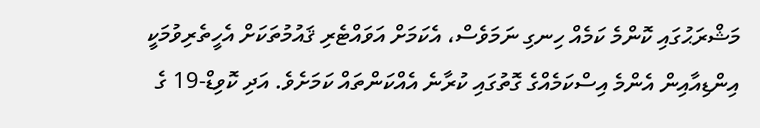މަޝްރަޙުގައި ކޮންމެ ކަމެއް ހިނގި ނަމަވެސް، އެކަމަށް އަވައްޓެރި ޤައުމުތަކަށް އެހީތެރިވުމަކީ އިންޑިއާއިން އެންމެ އިސްކަމެއްގެ ގޮތުގައި ކުރާނެ އެއްކަންތައް ކަމަށެވެ. އަދި ކޮވިޑް-19 ގެ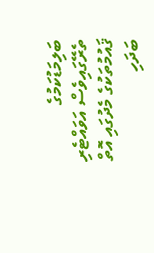ބަލިމަޑުކަމުގެ ތެރޭގައިވެސް އަވައްޓެރި ޤައުމުތަކުގެ މެދުގައި އޮތް ބަދަހި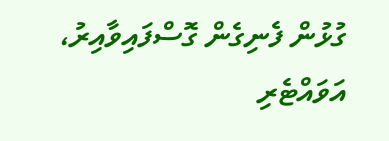ގުޅުން ފެނިގެން ގޮސްފައިވާއިރު، އަވައްޓެރި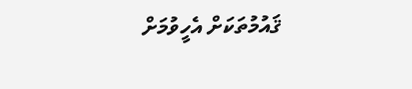ޤައުމުތަކަށް އެހީވުމަށް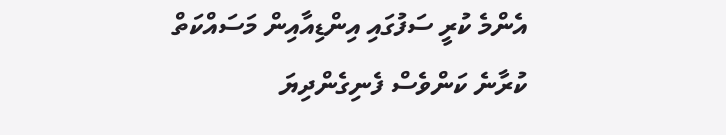އެންމެ ކުރީ ސަފުގައި އިންޑިއާއިން މަސައްކަތް ކުރާނެ ކަންވެސް ފެނިގެންދިޔަ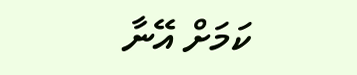ކަމަށް އޭނާ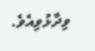ވިދާޅުވިއެވެ.